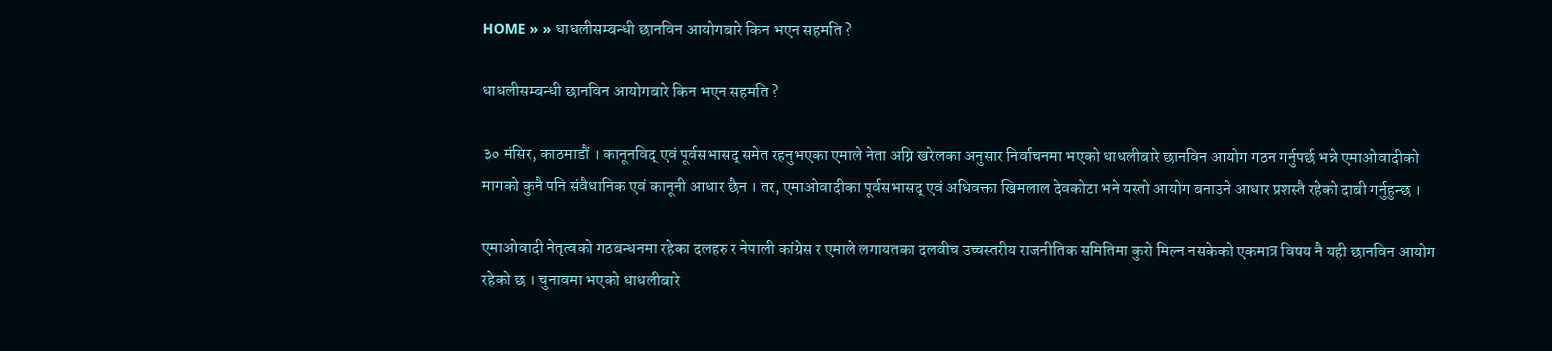HOME » » धाधलीसम्बन्धी छानविन आयोगबारे किन भएन सहमति ?

धाधलीसम्बन्धी छानविन आयोगबारे किन भएन सहमति ?

३० मंसिर, काठमाडौं । कानूनविद् एवं पूर्वसभासद् समेत रहनुभएका एमाले नेता अग्नि खरेलका अनुसार निर्वाचनमा भएको धाधलीबारे छानविन आयोग गठन गर्नुपर्छ भन्ने एमाओवादीको मागको कुनै पनि संवैधानिक एवं कानूनी आधार छैन । तर, एमाओवादीका पूर्वसभासद् एवं अधिवक्ता खिमलाल देवकोटा भने यस्तो आयोग बनाउने आधार प्रशस्तै रहेको दाबी गर्नुहुन्छ ।

एमाओवादी नेतृत्वको गठबन्धनमा रहेका दलहरु र नेपाली कांग्रेस र एमाले लगायतका दलवीच उच्चस्तरीय राजनीतिक समितिमा कुरो मिल्न नसकेको एकमात्र विषय नै यही छानविन आयोग रहेको छ । चुनावमा भएको धाधलीबारे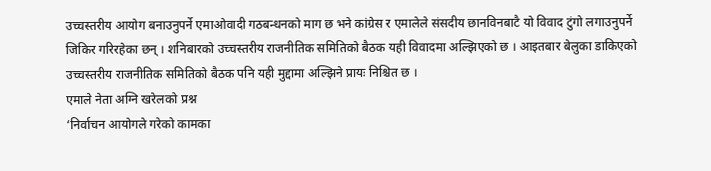उच्चस्तरीय आयोग बनाउनुपर्ने एमाओवादी गठबन्धनको माग छ भने कांग्रेस र एमालेले संसदीय छानविनबाटै यो विवाद टुंगो लगाउनुपर्ने जिकिर गरिरहेका छन् । शनिबारको उच्चस्तरीय राजनीतिक समितिको बैठक यही विवादमा अल्झिएको छ । आइतबार बेलुका डाकिएको उच्चस्तरीय राजनीतिक समितिको बैठक पनि यही मुद्दामा अल्झिने प्रायः निश्चित छ ।
एमाले नेता अग्नि खरेलको प्रश्न
‘निर्वाचन आयोगले गरेको कामका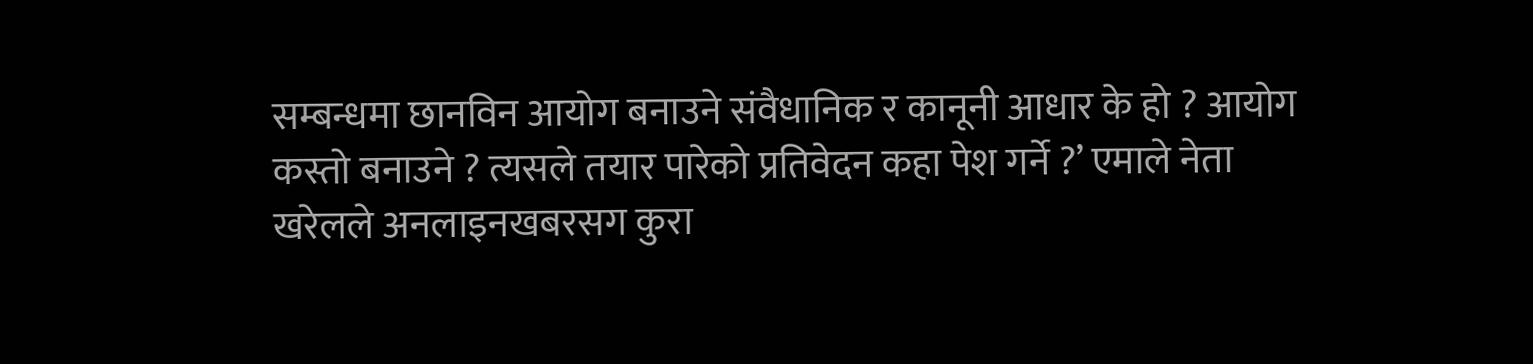सम्बन्धमा छानविन आयोग बनाउने संवैधानिक र कानूनी आधार के हो ? आयोग कस्तो बनाउने ? त्यसले तयार पारेको प्रतिवेदन कहा पेश गर्ने ?’ एमाले नेता खरेलले अनलाइनखबरसग कुरा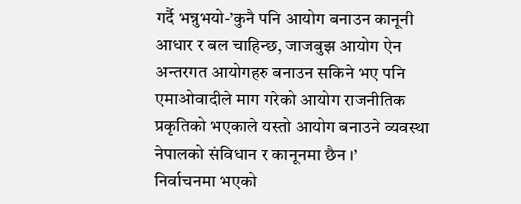गर्दै भन्नुभयो-’कुनै पनि आयोग बनाउन कानूनी आधार र बल चाहिन्छ, जाजबुझ आयोग ऐन अन्तरगत आयोगहरु बनाउन सकिने भए पनि एमाओवादीले माग गरेको आयोग राजनीतिक प्रकृतिको भएकाले यस्तो आयोग बनाउने व्यवस्था नेपालको संविधान र कानूनमा छैन ।’
निर्वाचनमा भएको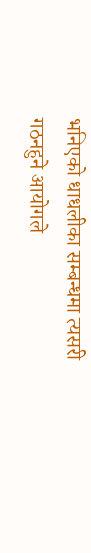भनिएको धाधलीका सम्बन्धमा त्यसरी गठनहुने आयोगले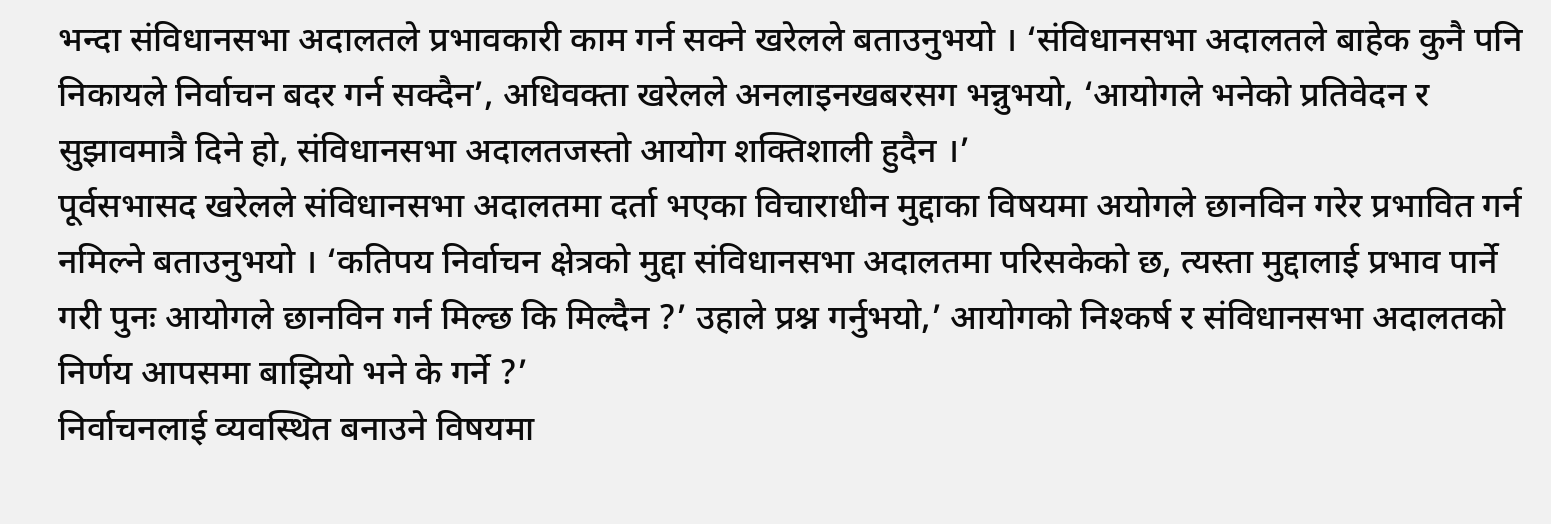भन्दा संविधानसभा अदालतले प्रभावकारी काम गर्न सक्ने खरेलले बताउनुभयो । ‘संविधानसभा अदालतले बाहेक कुनै पनि निकायले निर्वाचन बदर गर्न सक्दैन’, अधिवक्ता खरेलले अनलाइनखबरसग भन्नुभयो, ‘आयोगले भनेको प्रतिवेदन र सुझावमात्रै दिने हो, संविधानसभा अदालतजस्तो आयोग शक्तिशाली हुदैन ।’
पूर्वसभासद खरेलले संविधानसभा अदालतमा दर्ता भएका विचाराधीन मुद्दाका विषयमा अयोगले छानविन गरेर प्रभावित गर्न नमिल्ने बताउनुभयो । ‘कतिपय निर्वाचन क्षेत्रको मुद्दा संविधानसभा अदालतमा परिसकेको छ, त्यस्ता मुद्दालाई प्रभाव पार्ने गरी पुनः आयोगले छानविन गर्न मिल्छ कि मिल्दैन ?’ उहाले प्रश्न गर्नुभयो,’ आयोगको निश्कर्ष र संविधानसभा अदालतको निर्णय आपसमा बाझियो भने के गर्ने ?’
निर्वाचनलाई व्यवस्थित बनाउने विषयमा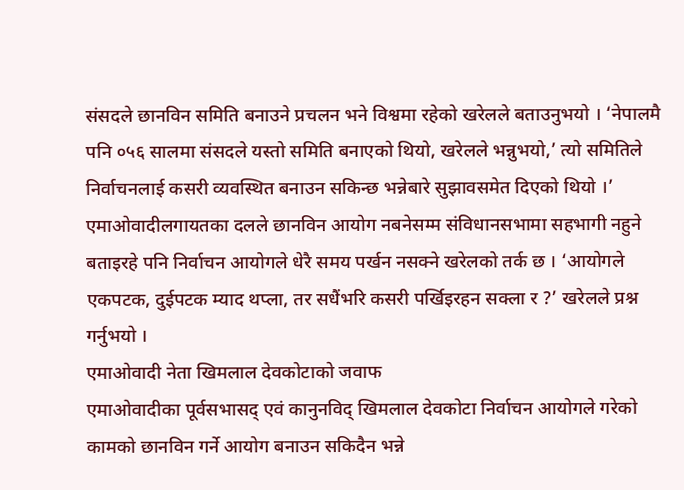संसदले छानविन समिति बनाउने प्रचलन भने विश्वमा रहेको खरेलले बताउनुभयो । ‘नेपालमै पनि ०५६ सालमा संसदले यस्तो समिति बनाएको थियो, खरेलले भन्नुभयो,’ त्यो समितिले निर्वाचनलाई कसरी व्यवस्थित बनाउन सकिन्छ भन्नेबारे सुझावसमेत दिएको थियो ।’
एमाओवादीलगायतका दलले छानविन आयोग नबनेसम्म संविधानसभामा सहभागी नहुने बताइरहे पनि निर्वाचन आयोगले धेरै समय पर्खन नसक्ने खरेलको तर्क छ । ‘आयोगले एकपटक, दुईपटक म्याद थप्ला, तर सधैंभरि कसरी पर्खिइरहन सक्ला र ?’ खरेलले प्रश्न गर्नुभयो ।
एमाओवादी नेता खिमलाल देवकोटाको जवाफ
एमाओवादीका पूर्वसभासद् एवं कानुनविद् खिमलाल देवकोटा निर्वाचन आयोगले गरेको कामको छानविन गर्ने आयोग बनाउन सकिदैन भन्ने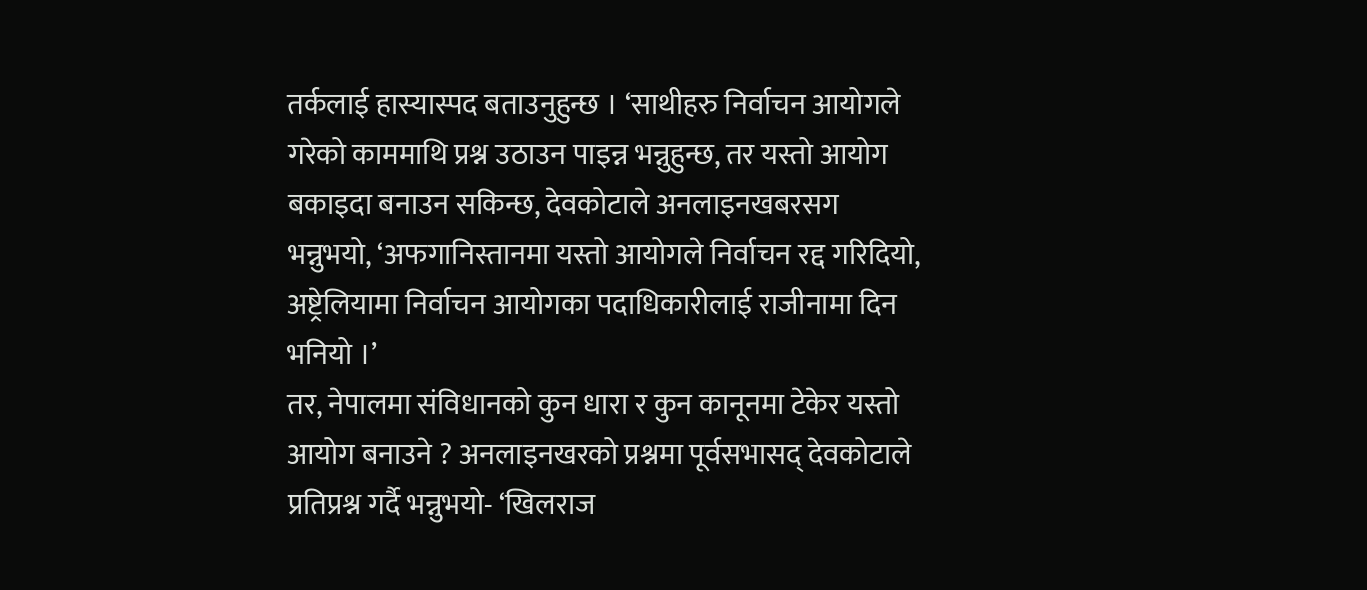तर्कलाई हास्यास्पद बताउनुहुन्छ । ‘साथीहरु निर्वाचन आयोगले गरेको काममाथि प्रश्न उठाउन पाइन्न भन्नुहुन्छ, तर यस्तो आयोग बकाइदा बनाउन सकिन्छ, देवकोटाले अनलाइनखबरसग भन्नुभयो, ‘अफगानिस्तानमा यस्तो आयोगले निर्वाचन रद्द गरिदियो, अष्ट्रेलियामा निर्वाचन आयोगका पदाधिकारीलाई राजीनामा दिन भनियो ।’
तर, नेपालमा संविधानको कुन धारा र कुन कानूनमा टेकेर यस्तो आयोग बनाउने ? अनलाइनखरको प्रश्नमा पूर्वसभासद् देवकोटाले प्रतिप्रश्न गर्दै भन्नुभयो- ‘खिलराज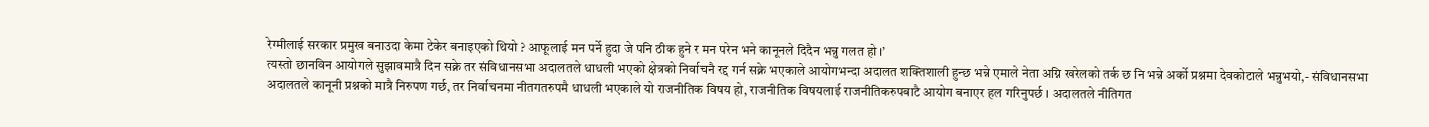रेग्मीलाई सरकार प्रमुख बनाउदा केमा टेकेर बनाइएको थियो ? आफूलाई मन पर्ने हुदा जे पनि ठीक हुने र मन परेन भने कानूनले दिदैन भन्नु गलत हो ।’
त्यस्तो छानविन आयोगले सुझावमात्रै दिन सक्ने तर संविधानसभा अदालतले धाधली भएको क्षेत्रको निर्वाचनै रद्द गर्न सक्ने भएकाले आयोगभन्दा अदालत शक्तिशाली हुन्छ भन्ने एमाले नेता अग्नि खरेलको तर्क छ नि भन्ने अर्को प्रश्नमा देवकोटाले भन्नुभयो,- संविधानसभा अदालतले कानूनी प्रश्नको मात्रै निरुपण गर्छ, तर निर्वाचनमा नीतगतरुपमै धाधली भएकाले यो राजनीतिक विषय हो, राजनीतिक विषयलाई राजनीतिकरुपबाटै आयोग बनाएर हल गरिनुपर्छ । अदालतले नीतिगत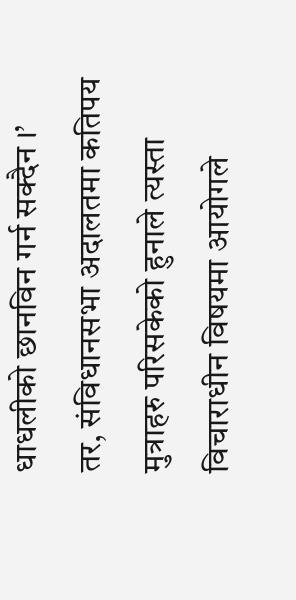धाधलीको छानविन गर्न सक्दैन ।’
तर, संविधानसभा अदालतमा कतिपय मुत्राहरु परिसकेको हुनाले त्यस्ता विचाराधीन विषयमा आयोगले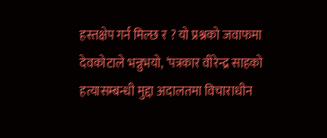हस्तक्षेप गर्न मिल्छ र ? यो प्रश्नको जवाफमा देवकोटाले भन्नुभयो, ‘पत्रकार वीरेन्द्र साहको हत्यासम्बन्धी मुद्दा अदालतमा विचाराधीन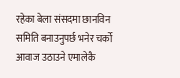रहेका बेला संसदमा छानविन समिति बनाउनुपर्छ भनेर चर्को आवाज उठाउने एमालेकै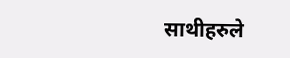साथीहरुले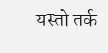यस्तो तर्क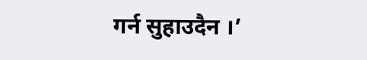गर्न सुहाउदैन ।’